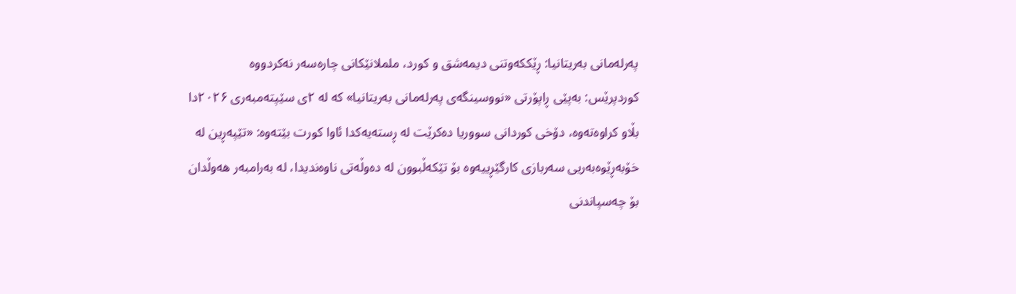پەرلەمانی بەریتانیا: ڕێککەوتنی دیمەشق و کورد، ململانێکانی چارەسەر نەکردووە
کوردپرێس: بەپێی ڕاپۆرتی «نووسینگەی پەرلەمانی بەریتانیا» کە لە ۲ی سێپتەمبەری ۲۰۲۶دا بڵاو کراوەتەوە، دۆخی کوردانی سووریا دەکرێت لە ڕستەیەکدا ئاوا کورت بێتەوە: «تێپەڕین لە خۆبەڕێوەبەریی سەربازی کارگێڕییەوە بۆ تێکەڵبوون لە دەوڵەتی ناوەندیدا، لە بەرامبەر هەوڵدان بۆ چەسپاندنی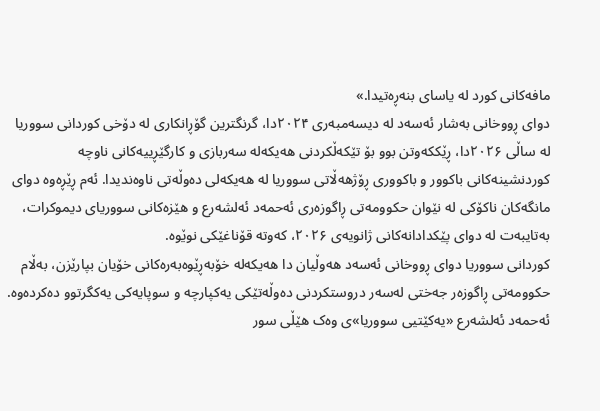مافەکانی کورد لە یاسای بنەڕەتیدا.»
دوای ڕووخانی بەشار ئەسەد لە دیسەمبەری ۲۰۲۴دا، گرنگترین گۆڕانکاری لە دۆخی کوردانی سووریا لە ساڵی ۲۰۲۶دا، ڕێککەوتن بوو بۆ تێکەڵکردنی هەیکەلە سەربازی و کارگێڕییەکانی ناوچە کوردنشینەکانی باکوور و باکووری ڕۆژهەڵاتی سووریا لە هەیکەلی دەوڵەتی ناوەندیدا. ئەم ڕێڕەوە دوای مانگەکان ناکۆکی لە نێوان حکوومەتی ڕاگوزەری ئەحمەد ئەلشەرع و هێزەکانی سووریای دیموکرات، بەتایبەت لە دوای پێکدادانەکانی ژانویەی ۲۰۲۶، کەوتە قۆناغێکی نوێوە.
کوردانی سووریا دوای ڕووخانی ئەسەد هەوڵیان دا هەیکەلە خۆبەڕێوەبەرەکانی خۆیان بپارێزن، بەڵام حکوومەتی ڕاگوزەر جەختی لەسەر دروستکردنی دەوڵەتێکی یەکپارچە و سوپایەکی یەکگرتوو دەکردەوە. ئەحمەد ئەلشەرع «یەکێتیی سووریا»ی وەک هێڵی سور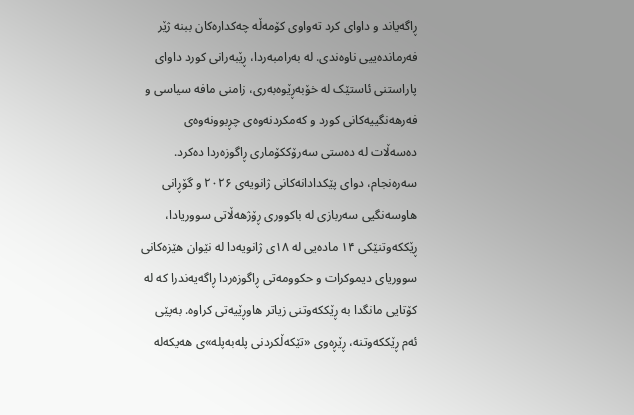ڕاگەیاند و داوای کرد تەواوی کۆمەڵە چەکدارەکان ببنە ژێر فەرماندەییی ناوەندی. لە بەرامبەردا، ڕێبەرانی کورد داوای پاراستنی ئاستێک لە خۆبەڕێوەبەری، زامنی مافە سیاسی و فەرهەنگییەکانی کورد و کەمکردنەوەی چڕبوونەوەی دەسەڵات لە دەستی سەرۆککۆماری ڕاگوزەردا دەکرد.
سەرەنجام، دوای پێکدادانەکانی ژانویەی ۲۰۲۶ و گۆڕانی هاوسەنگیی سەربازی لە باکووری ڕۆژهەڵاتی سووریادا، ڕێککەوتنێکی ۱۴ مادەیی لە ۱۸ی ژانویەدا لە نێوان هێزەکانی سووریای دیموکرات و حکوومەتی ڕاگوزەردا ڕاگەیەندرا کە لە کۆتایی مانگدا بە ڕێککەوتنی زیاتر هاوڕێیەتی کراوە. بەپێی ئەم ڕێککەوتنە، ڕێڕەوی «تێکەڵکردنی پلەبەپلە»ی هەیکەلە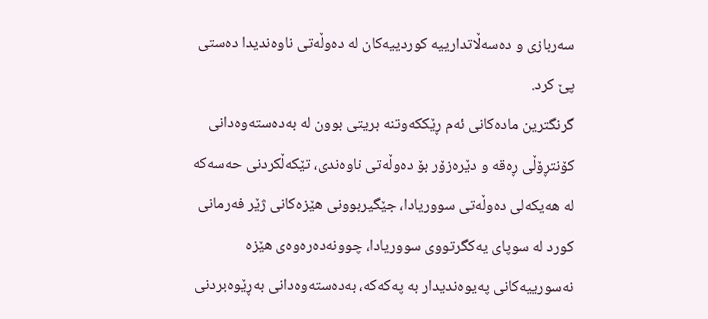سەربازی و دەسەڵاتدارییە کوردییەکان لە دەوڵەتی ناوەندیدا دەستی پێ کرد.
گرنگترین مادەکانی ئەم ڕێککەوتنە بریتی بوون لە بەدەستەوەدانی کۆنتڕۆڵی ڕەقە و دێرەزۆر بۆ دەوڵەتی ناوەندی، تێکەڵکردنی حەسەکە لە هەیکەلی دەوڵەتی سووریادا، جێگیربوونی هێزەکانی ژێر فەرمانی کورد لە سوپای یەکگرتووی سووریادا، چوونەدەرەوەی هێزە نەسورییەکانی پەیوەندیدار بە پەکەکە، بەدەستەوەدانی بەڕێوەبردنی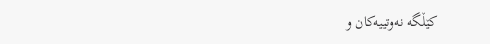کێڵگە نەوتییەکان و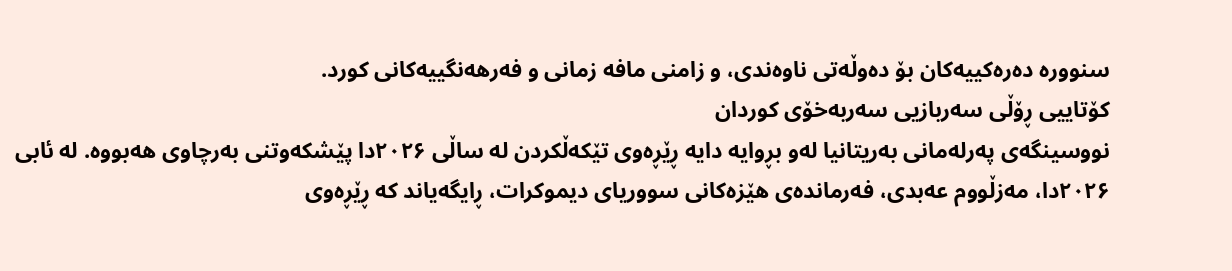سنوورە دەرەکییەکان بۆ دەوڵەتی ناوەندی، و زامنی مافە زمانی و فەرهەنگییەکانی کورد.
کۆتاییی ڕۆڵی سەربازیی سەربەخۆی کوردان
نووسینگەی پەرلەمانی بەریتانیا لەو بڕوایە دایە ڕێڕەوی تێکەڵکردن لە ساڵی ۲۰۲۶دا پێشکەوتنی بەرچاوی هەبووە. لە ئابی ۲۰۲۶دا، مەزڵووم عەبدی، فەرماندەی هێزەکانی سووریای دیموکرات، ڕایگەیاند کە ڕێڕەوی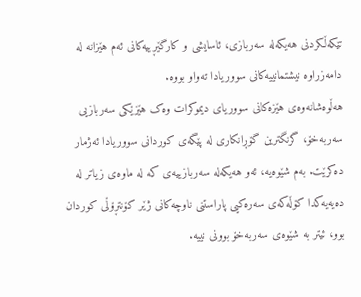تێکەڵکردنی هەیکەلە سەربازی، ئاسایشی و کارگێڕییەکانی ئەم هێزانە لە دامەزراوە نیشتمانییەکانی سووریادا تەواو بووە.
هەڵوەشانەوەی هێزەکانی سووریای دیموکرات وەک هێزێکی سەربازیی سەربەخۆ، گرنگترین گۆڕانکاری لە پێگەی کوردانی سووریادا ئەژمار دەکرێت. بەم شێوەیە، ئەو هەیکەلە سەربازییەی کە لە ماوەی زیاتر لە دەیەیەکدا کۆڵەکەی سەرەکیی پاراستنی ناوچەکانی ژێر کۆنتڕۆڵی کوردان بوو، ئیتر بە شێوەی سەربەخۆ بوونی نییە.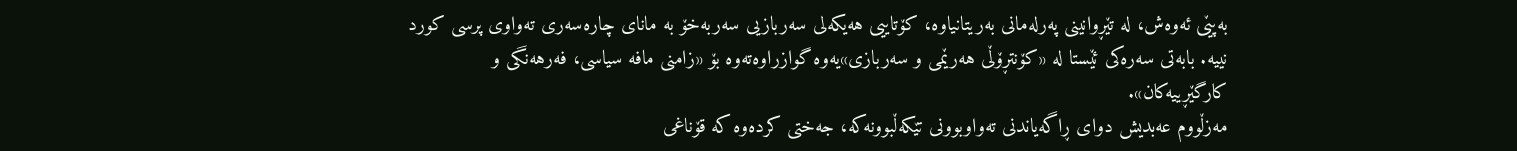بەپێی ئەوەش، لە تێڕوانینی پەرلەمانی بەریتانیاوە، کۆتاییی هەیکەلی سەربازیی سەربەخۆ بە مانای چارەسەری تەواوی پرسی کورد نییە. بابەتی سەرەکی ئێستا لە «کۆنتڕۆڵی هەرێمی و سەربازی»یەوە گوازراوەتەوە بۆ «زامنی مافە سیاسی، فەرهەنگی و کارگێڕییەکان».
مەزڵووم عەبدیش دوای ڕاگەیاندنی تەواوبوونی تێکەڵبوونەکە، جەختی کردەوە کە قۆناغی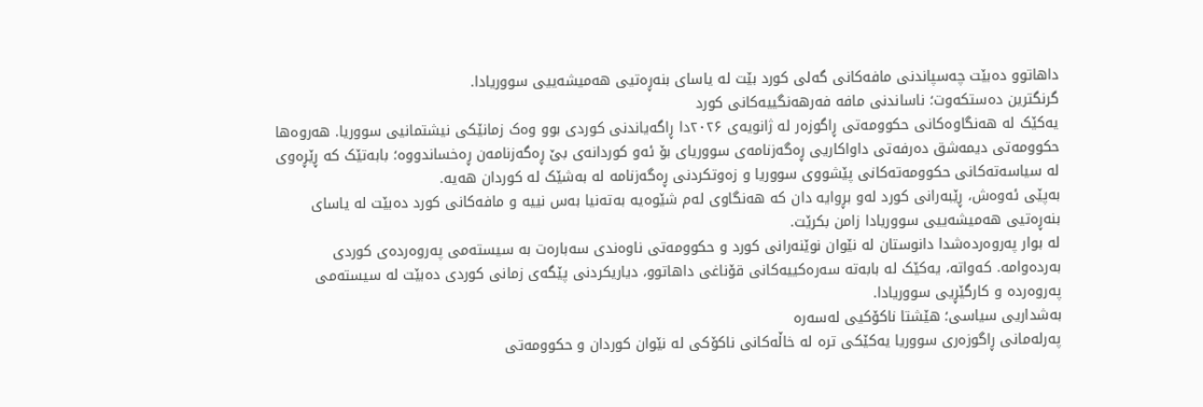داهاتوو دەبێت چەسپاندنی مافەکانی گەلی کورد بێت لە یاسای بنەڕەتیی هەمیشەییی سووریادا.
گرنگترین دەستکەوت؛ ناساندنی مافە فەرهەنگییەکانی کورد
یەکێک لە هەنگاوەکانی حکوومەتی ڕاگوزەر لە ژانویەی ۲۰۲۶دا ڕاگەیاندنی کوردی بوو وەک زمانێکی نیشتمانیی سووریا. هەروەها حکوومەتی دیمەشق دەرفەتی داواکاریی ڕەگەزنامەی سووریای بۆ ئەو کوردانەی بێ ڕەگەزنامەن ڕەخساندووە؛ بابەتێک کە ڕێڕەوی لە سیاسەتەکانی حکوومەتەکانی پێشووی سووریا و زەوتکردنی ڕەگەزنامە لە بەشێک لە کوردان هەیە.
بەپێی ئەوەش، ڕێبەرانی کورد لەو بڕوایە دان کە هەنگاوی لەم شێوەیە بەتەنیا بەس نییە و مافەکانی کورد دەبێت لە یاسای بنەڕەتیی هەمیشەییی سووریادا زامن بکرێت.
لە بوار پەروەردەشدا دانوستان لە نێوان نوێنەرانی کورد و حکوومەتی ناوەندی سەبارەت بە سیستەمی پەروەردەی کوردی بەردەوامە. کەواتە، یەکێک لە بابەتە سەرەکییەکانی قۆناغی داهاتوو، دیاریکردنی پێگەی زمانی کوردی دەبێت لە سیستەمی پەروەردە و کارگێڕیی سووریادا.
بەشداریی سیاسی؛ هێشتا ناکۆکیی لەسەرە
پەرلەمانی ڕاگوزەری سووریا یەکێکی ترە لە خاڵەکانی ناکۆکی لە نێوان کوردان و حکوومەتی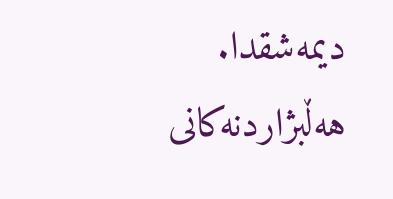دیمەشقدا.
هەڵبژاردنەکانی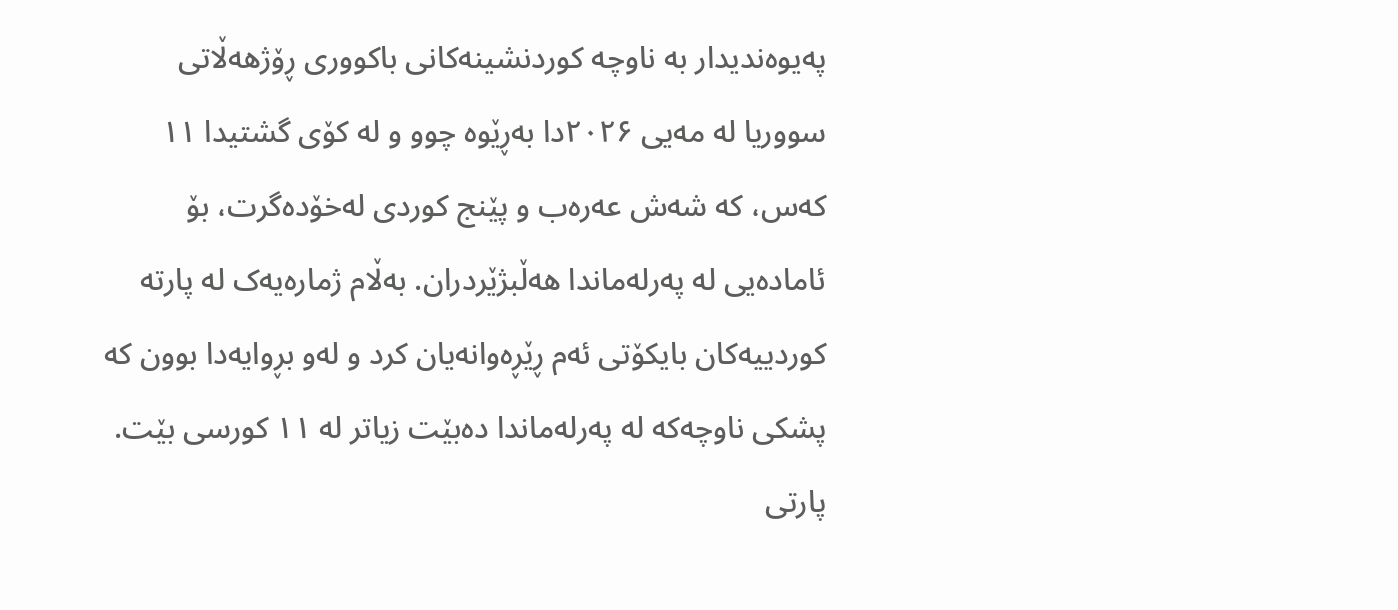پەیوەندیدار بە ناوچە کوردنشینەکانی باکووری ڕۆژهەڵاتی سووریا لە مەیی ۲۰۲۶دا بەڕێوە چوو و لە کۆی گشتیدا ۱۱ کەس، کە شەش عەرەب و پێنج کوردی لەخۆدەگرت، بۆ ئامادەیی لە پەرلەماندا هەڵبژێردران. بەڵام ژمارەیەک لە پارتە کوردییەکان بایکۆتی ئەم ڕێڕەوانەیان کرد و لەو بڕوایەدا بوون کە پشکی ناوچەکە لە پەرلەماندا دەبێت زیاتر لە ۱۱ کورسی بێت.
پارتی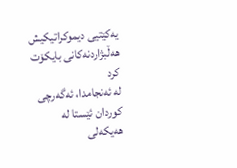یەکێتیی دیموکراتیکیش هەڵبژاردنەکانی بایکۆت کرد
لە ئەنجامدا، ئەگەرچی کوردان ئێستا لە هەیکەلی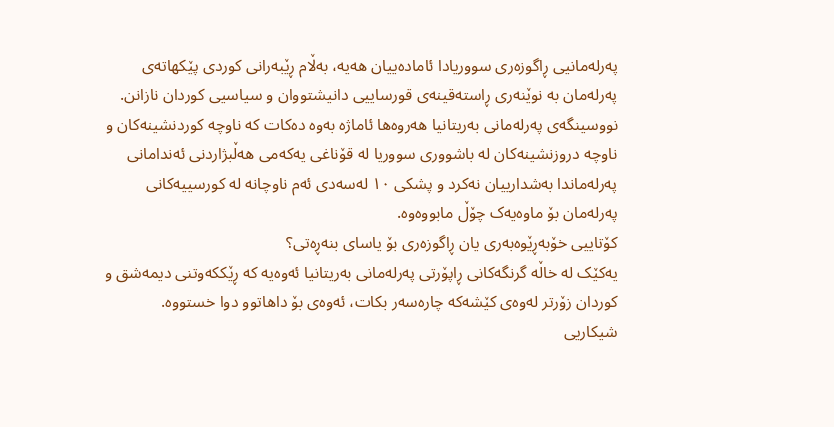پەرلەمانیی ڕاگوزەری سووریادا ئامادەییان هەیە، بەڵام ڕێبەرانی کوردی پێکهاتەی پەرلەمان بە نوێنەری ڕاستەقینەی قورساییی دانیشتووان و سیاسیی کوردان نازانن.
نووسینگەی پەرلەمانی بەریتانیا هەروەها ئاماژە بەوە دەکات کە ناوچە کوردنشینەکان و ناوچە دروزنشینەکان لە باشووری سووریا لە قۆناغی یەکەمی هەڵبژاردنی ئەندامانی پەرلەماندا بەشدارییان نەکرد و پشکی ۱۰ لەسەدی ئەم ناوچانە لە کورسییەکانی پەرلەمان بۆ ماوەیەک چۆڵ مابووەوە.
کۆتاییی خۆبەڕێوەبەری یان ڕاگوزەری بۆ یاسای بنەڕەتی؟
یەکێک لە خاڵە گرنگەکانی ڕاپۆرتی پەرلەمانی بەریتانیا ئەوەیە کە ڕێککەوتنی دیمەشق و کوردان زۆرتر لەوەی کێشەکە چارەسەر بکات، ئەوەی بۆ داهاتوو دوا خستووە.
شیکاریی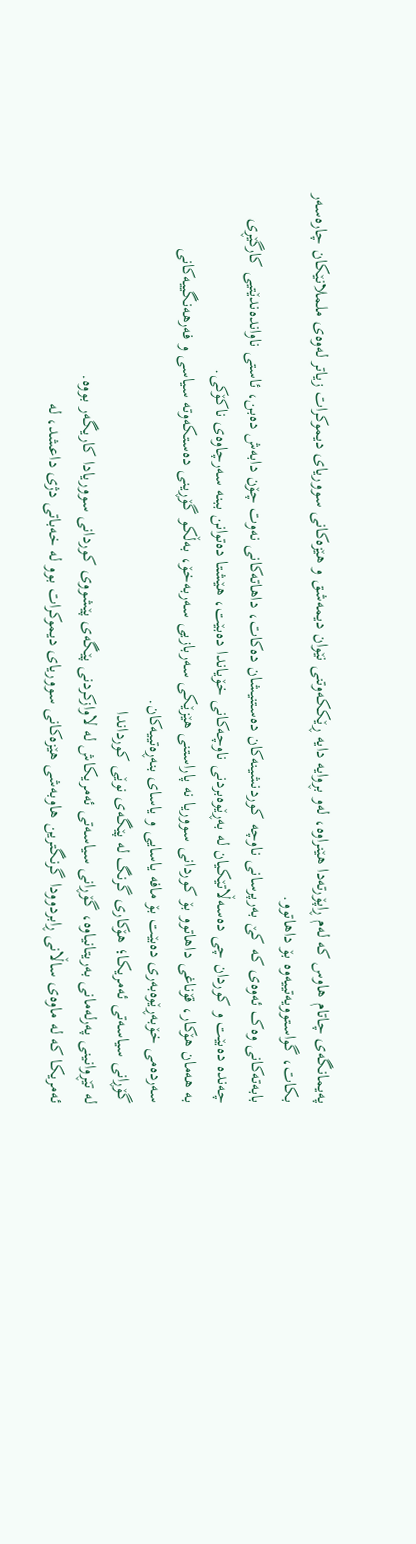پەیمانگەی چاتام هاوس کە لەم ڕاپۆرتەدا هێنراوە، لەو بڕوایە دایە ڕێککەوتنی نێوان دیمەشق و هێزەکانی سووریای دیموکرات زیاتر لەوەی ململانێکان چارەسەر بکات، گواستوویەتییەوە بۆ داهاتوو.
بابەتەکانی وەک ئەوەی کە کێ بەرپرسانی ناوچە کوردنشینەکان دەستنیشان دەکات، داهاتەکانی نەوت چۆن دابەش دەبن، ئاستی ناواندەندێتیی کارگێڕی چەندە دەبێت و کوردان چی دەسەڵاتێکیان لە بەڕێوەبردنی ناوچەکانی خۆیاندا دەبێت، هێشتا دەتوانن ببنە سەرچاوەی ناکۆکی.
بە هەمان هۆکار، قۆناغی داهاتوو بۆ کوردانی سووریا نە پاراستنی هێزێکی سەربازیی سەربەخۆ، بەڵکو گۆڕینی دەستکەوتە سیاسی و فەرهەنگییەکانی سەردەمی خۆبەڕێوەبەری دەبێت بۆ مافە یاسایی و یاسای بنەڕەتییەکان.
گۆڕانی سیاسەتی ئەمریکا؛ هۆکاری گرنگ لە پێگەی نوێی کورداندا
لە تێڕوانینی پەرلەمانی بەریتانیاوە، گۆڕانی سیاسەتی ئەمریکاش لە لاوازکردنی پێگەی پێشووی کوردانی سووریادا کاریگەر بووە.
ئەمریکا کە لە ماوەی ساڵانی ڕابردوودا گرنگترین هاوبەشی هێزەکانی سووریای دیموکرات بوو لە خەباتی دژی داعشد، لە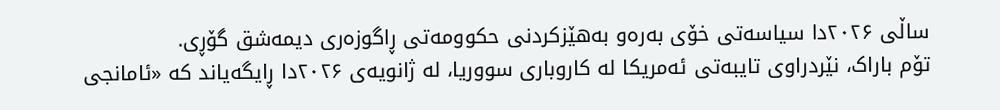ساڵی ۲۰۲۶دا سیاسەتی خۆی بەرەو بەهێزکردنی حکوومەتی ڕاگوزەری دیمەشق گۆڕی.
تۆم باراک، نێردراوی تایبەتی ئەمریکا لە کاروباری سووریا، لە ژانویەی ۲۰۲۶دا ڕایگەیاند کە «ئامانجی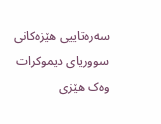سەرەتاییی هێزەکانی سووریای دیموکرات وەک هێزی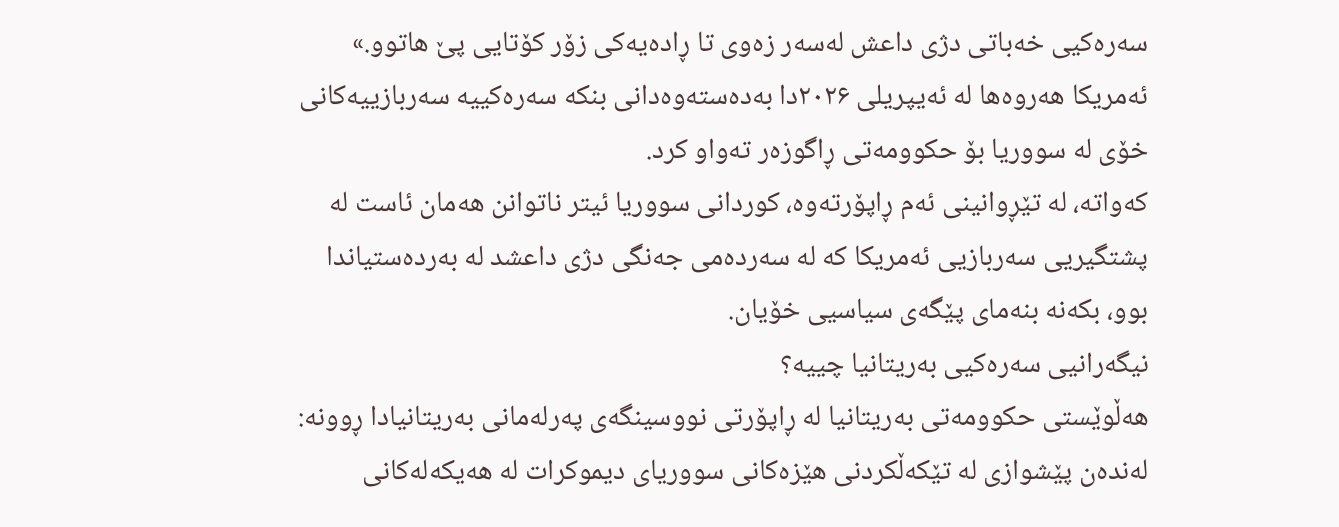سەرەکیی خەباتی دژی داعش لەسەر زەوی تا ڕادەیەکی زۆر کۆتایی پێ هاتوو.»
ئەمریکا هەروەها لە ئەیپریلی ۲۰۲۶دا بەدەستەوەدانی بنکە سەرەکییە سەربازییەکانی خۆی لە سووریا بۆ حکوومەتی ڕاگوزەر تەواو کرد.
کەواتە، لە تێڕوانینی ئەم ڕاپۆرتەوە، کوردانی سووریا ئیتر ناتوانن هەمان ئاست لە پشتگیریی سەربازیی ئەمریکا کە لە سەردەمی جەنگی دژی داعشد لە بەردەستیاندا بوو، بکەنە بنەمای پێگەی سیاسیی خۆیان.
نیگەرانیی سەرەکیی بەریتانیا چییە؟
هەڵوێستی حکوومەتی بەریتانیا لە ڕاپۆرتی نووسینگەی پەرلەمانی بەریتانیادا ڕوونە: لەندەن پێشوازی لە تێکەڵکردنی هێزەکانی سووریای دیموکرات لە هەیکەلەکانی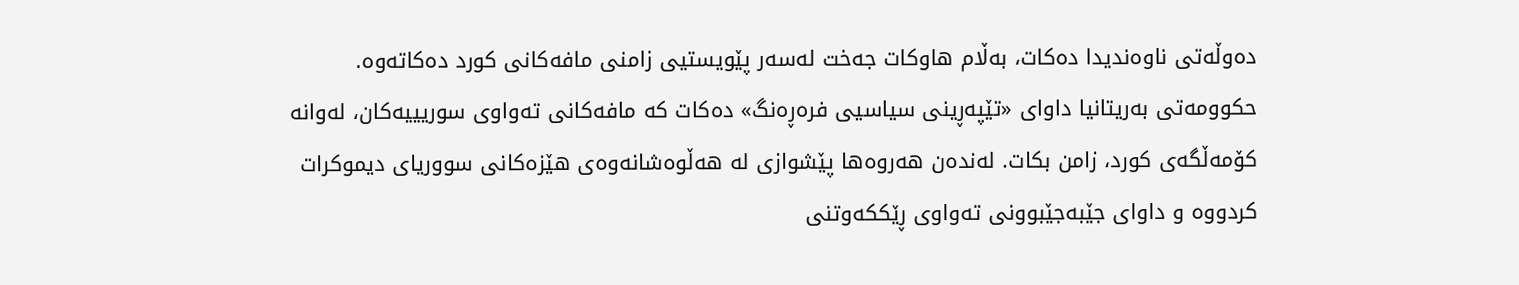دەوڵەتی ناوەندیدا دەکات، بەڵام هاوکات جەخت لەسەر پێویستیی زامنی مافەکانی کورد دەکاتەوە.
حکوومەتی بەریتانیا داوای «تێپەڕینی سیاسیی فرەڕەنگ» دەکات کە مافەکانی تەواوی سوریییەکان، لەوانە کۆمەڵگەی کورد، زامن بکات. لەندەن هەروەها پێشوازی لە هەڵوەشانەوەی هێزەکانی سووریای دیموکرات کردووە و داوای جێبەجێبوونی تەواوی ڕێککەوتنی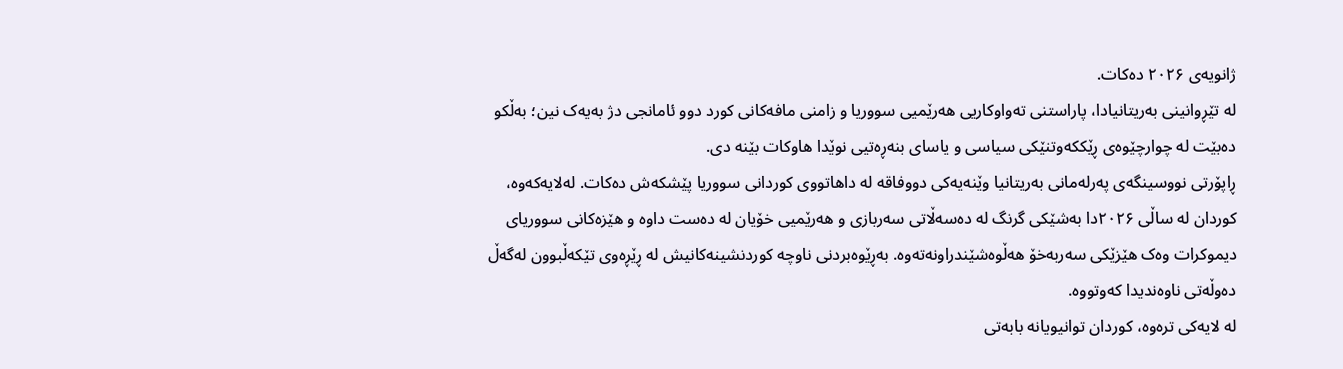ژانویەی ۲۰۲۶ دەکات.
لە تێڕوانینی بەریتانیادا، پاراستنی تەواوکاریی هەرێمیی سووریا و زامنی مافەکانی کورد دوو ئامانجی دژ بەیەک نین؛ بەڵکو دەبێت لە چوارچێوەی ڕێککەوتنێکی سیاسی و یاسای بنەڕەتیی نوێدا هاوکات بێنە دی.
ڕاپۆرتی نووسینگەی پەرلەمانی بەریتانیا وێنەیەکی دووفاقە لە داهاتووی کوردانی سووریا پێشکەش دەکات. لەلایەکەوە، کوردان لە ساڵی ۲۰۲۶دا بەشێکی گرنگ لە دەسەڵاتی سەربازی و هەرێمیی خۆیان لە دەست داوە و هێزەکانی سووریای دیموکرات وەک هێزێکی سەربەخۆ هەڵوەشێندراونەتەوە. بەڕێوەبردنی ناوچە کوردنشینەکانیش لە ڕێڕەوی تێکەڵبوون لەگەڵ دەوڵەتی ناوەندیدا کەوتووە.
لە لایەکی ترەوە، کوردان توانیویانە بابەتی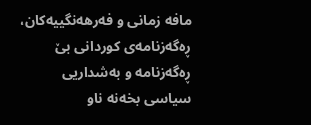مافە زمانی و فەرهەنگییەکان، ڕەگەزنامەی کوردانی بێ ڕەگەزنامە و بەشداریی سیاسی بخەنە ناو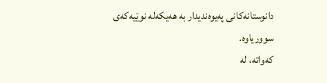دانوستانەکانی پەیوەندیدار بە هەیکەلە نوێیەکەی سووریاوە.
کەواتە، لە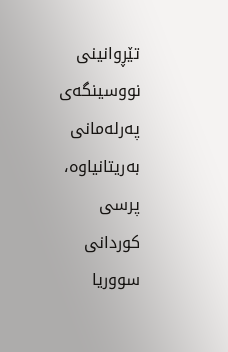تێڕوانینی نووسینگەی پەرلەمانی بەریتانیاوە، پرسی کوردانی سووریا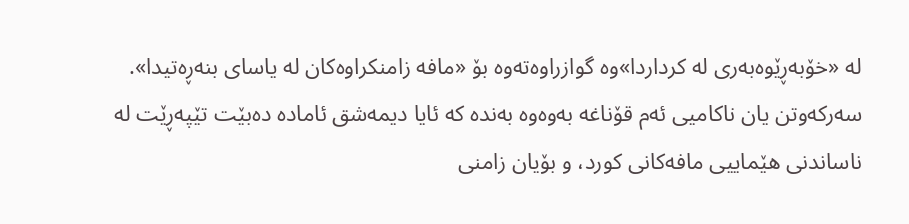لە «خۆبەڕێوەبەری لە کرداردا»وە گوازراوەتەوە بۆ «مافە زامنکراوەکان لە یاسای بنەڕەتیدا». سەرکەوتن یان ناکامیی ئەم قۆناغە بەوەوە بەندە کە ئایا دیمەشق ئامادە دەبێت تێپەڕێت لە ناساندنی هێماییی مافەکانی کورد، و بۆیان زامنی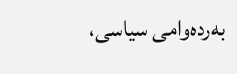بەردەوامی سیاسی،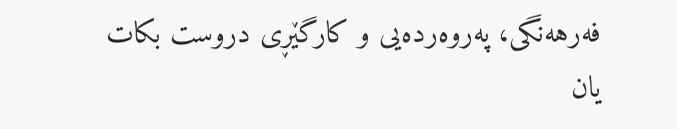فەرهەنگی، پەروەردەیی و کارگێڕی دروست بکات یان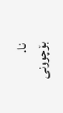نا.
بۆچوونی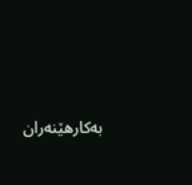بەکارهێنەران